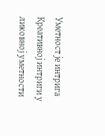Уметност је интрига
Креативној интриги у ликовној уметности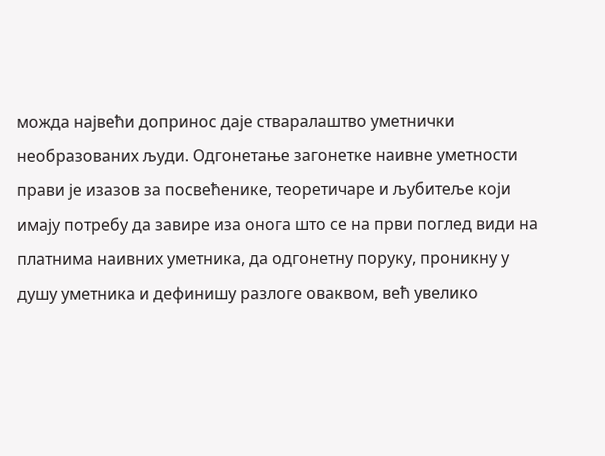можда највећи допринос даје стваралаштво уметнички необразованих људи. Одгонетање загонетке наивне уметности прави је изазов за посвећенике, теоретичаре и љубитеље који имају потребу да завире иза онога што се на први поглед види на платнима наивних уметника, да одгонетну поруку, проникну у душу уметника и дефинишу разлоге оваквом, већ увелико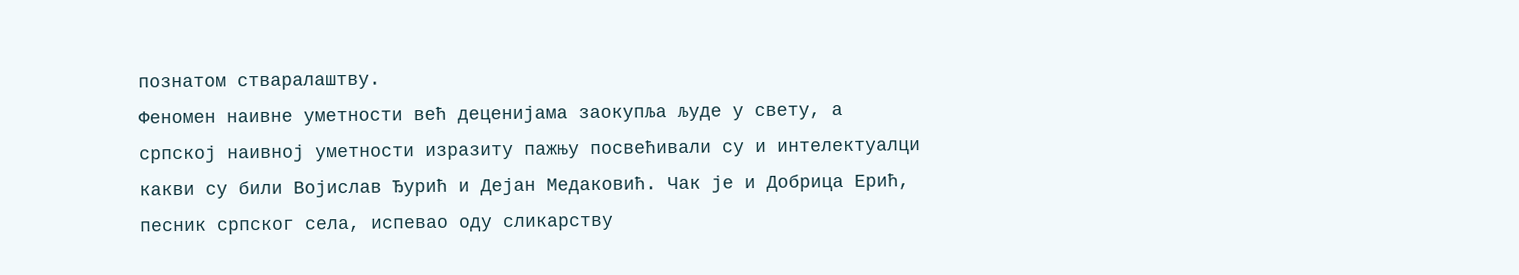познатом стваралаштву.
Феномен наивне уметности већ деценијама заокупља људе у свету, а српској наивној уметности изразиту пажњу посвећивали су и интелектуалци какви су били Војислав Ђурић и Дејан Медаковић. Чак је и Добрица Ерић, песник српског села, испевао оду сликарству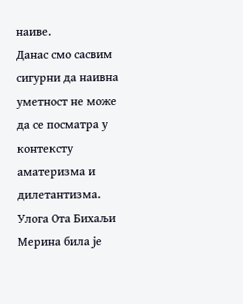наиве.
Данас смо сасвим сигурни да наивна уметност не може да се посматра у контексту аматеризма и дилетантизма. Улога Ота Бихаљи Мерина била је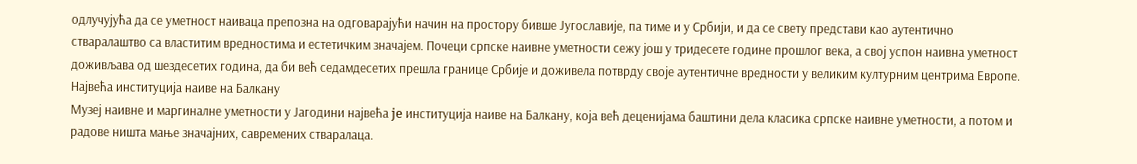одлучујућа да се уметност наиваца препозна на одговарајући начин на простору бивше Југославије, па тиме и у Србији, и да се свету представи као аутентично стваралаштво са властитим вредностима и естетичким значајем. Почеци српске наивне уметности сежу још у тридесете године прошлог века, а свој успон наивна уметност доживљава од шездесетих година, да би већ седамдесетих прешла границе Србије и доживела потврду своје аутентичне вредности у великим културним центрима Европе.
Највећа институција наиве на Балкану
Музеј наивне и маргиналне уметности у Јагодини највећа je институција наиве на Балкану, која већ деценијама баштини дела класика српске наивне уметности, а потом и радове ништа мање значајних, савремених стваралаца.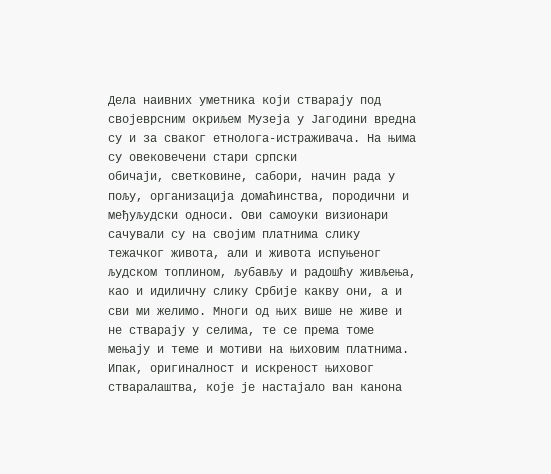Дела наивних уметника који стварају под својеврсним окриљем Музеја у Јагодини вредна су и за сваког етнолога-истраживача. На њима су овековечени стари српски
обичаји, светковине, сабори, начин рада у пољу, организација домаћинства, породични и међуљудски односи. Ови самоуки визионари сачували су на својим платнима слику тежачког живота, али и живота испуњеног људском топлином, љубављу и радошћу живљења, као и идиличну слику Србије какву они, а и сви ми желимо. Многи од њих више не живе и не стварају у селима, те се према томе мењају и теме и мотиви на њиховим платнима. Ипак, оригиналност и искреност њиховог стваралаштва, које је настајало ван канона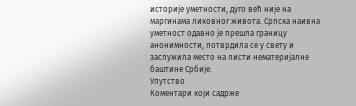историје уметности, дуго већ није на маргинама ликовног живота. Српска наивна уметност одавно је прешла границу анонимности, потврдила се у свету и заслужила место на листи нематеријалне баштине Србије.
Упутство
Коментари који садрже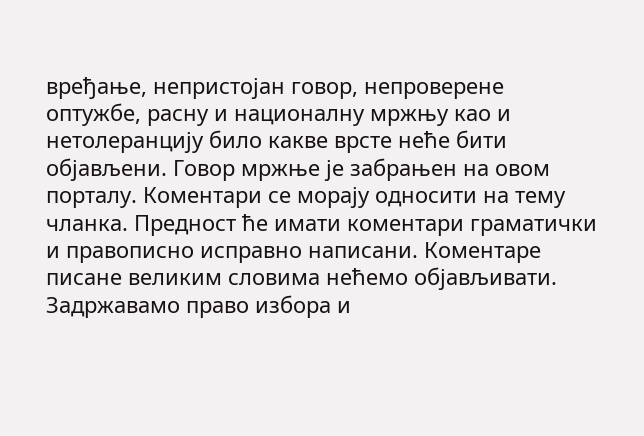вређање, непристојан говор, непроверене оптужбе, расну и националну мржњу као и нетолеранцију било какве врсте неће бити објављени. Говор мржње је забрањен на овом порталу. Коментари се морају односити на тему чланка. Предност ће имати коментари граматички и правописно исправно написани. Коментаре писане великим словима нећемо објављивати. Задржавамо право избора и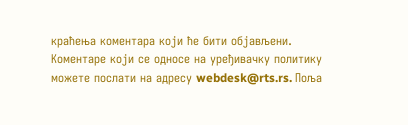краћења коментара који ће бити објављени. Коментаре који се односе на уређивачку политику можете послати на адресу webdesk@rts.rs. Поља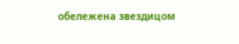обележена звездицом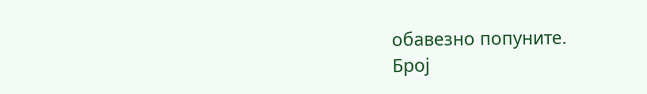обавезно попуните.
Број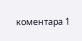коментара 1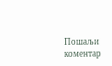Пошаљи коментар